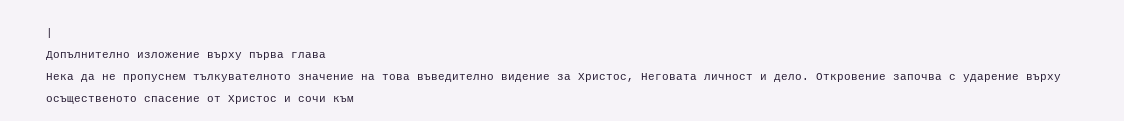|
Допълнително изложение върху първа глава
Нека да не пропуснем тълкувателното значение на това въведително видение за Христос, Неговата личност и дело. Откровение започва с ударение върху осъщественото спасение от Христос и сочи към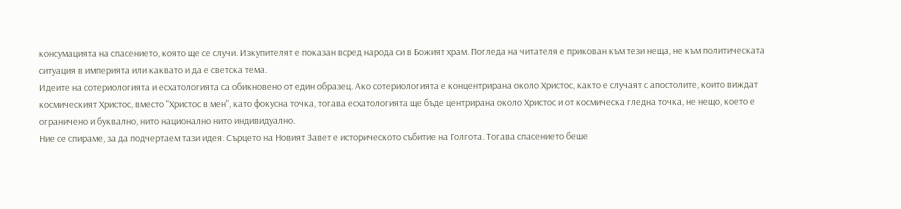консумацията на спасението, която ще се случи. Изкупителят е показан всред народа си в Божият храм. Погледа на читателя е прикован към тези неща, не към политическата ситуация в империята или каквато и да е светска тема.
Идеите на сотериологията и есхатологията са обикновено от един образец. Ако сотериологията е концентрирана около Христос, както е случаят с апостолите, които виждат космическият Христос, вместо "Христос в мен", като фокусна точка, тогава есхатологията ще бъде центрирана около Христос и от космическа гледна точка, не нещо, което е ограничено и буквално, нито национално нито индивидуално.
Ние се спираме, за да подчертаем тази идея. Сърцето на Новият Завет е историческото събитие на Голгота. Тогава спасението беше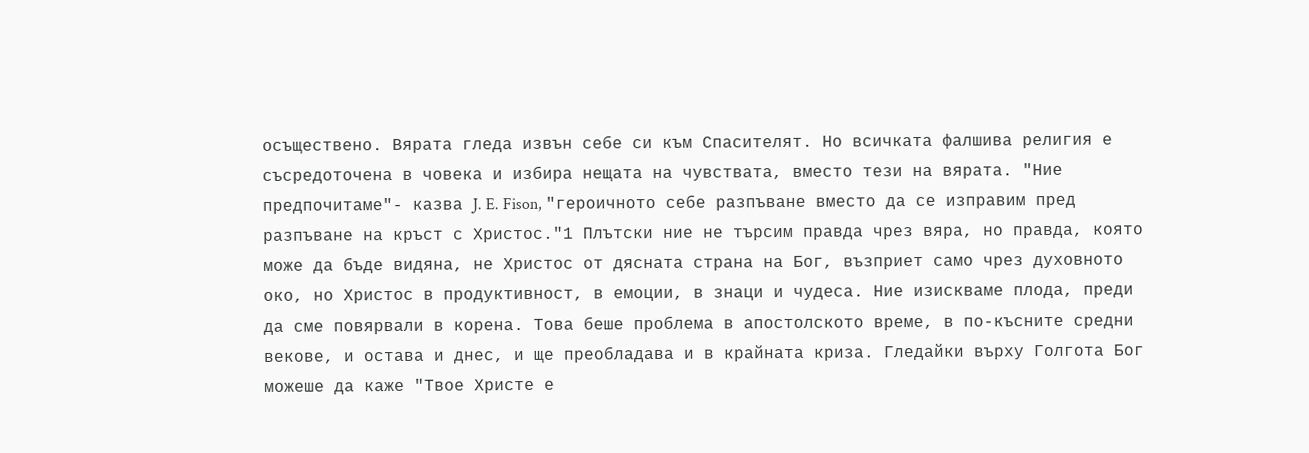осъществено. Вярата гледа извън себе си към Спасителят. Но всичката фалшива религия е съсредоточена в човека и избира нещата на чувствата, вместо тези на вярата. "Ние предпочитаме"- казва J. E. Fison, "героичното себе разпъване вместо да се изправим пред разпъване на кръст с Христос."1 Плътски ние не търсим правда чрез вяра, но правда, която може да бъде видяна, не Христос от дясната страна на Бог, възприет само чрез духовното око, но Христос в продуктивност, в емоции, в знаци и чудеса. Ние изискваме плода, преди да сме повярвали в корена. Това беше проблема в апостолското време, в по-късните средни векове, и остава и днес, и ще преобладава и в крайната криза. Гледайки върху Голгота Бог можеше да каже "Твое Христе е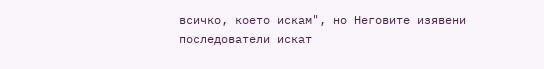всичко, което искам", но Неговите изявени последователи искат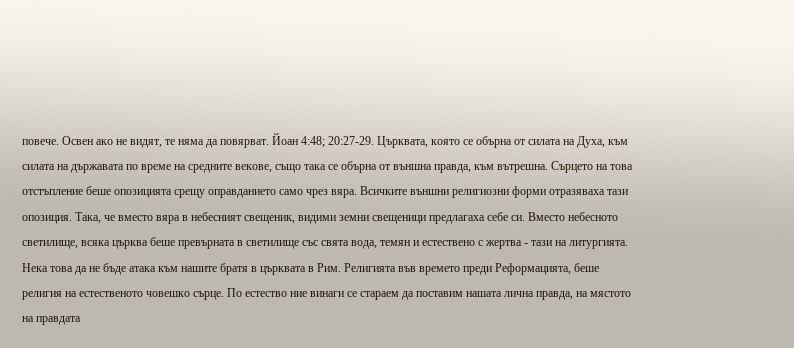повече. Освен ако не видят, те няма да повярват. Йоан 4:48; 20:27-29. Църквата, която се обърна от силата на Духа, към силата на държавата по време на средните векове, също така се обърна от външна правда, към вътрешна. Сърцето на това отстъпление беше опозицията срещу оправданието само чрез вяра. Всичките външни религиозни форми отразяваха тази опозиция. Така, че вместо вяра в небесният свещеник, видими земни свещеници предлагаха себе си. Вместо небесното светилище, всяка църква беше превърната в светилище със свята вода, темян и естествено с жертва - тази на литургията.
Нека това да не бъде атака към нашите братя в църквата в Рим. Религията във времето преди Реформацията, беше религия на естественото човешко сърце. По естество ние винаги се стараем да поставим нашата лична правда, на мястото на правдата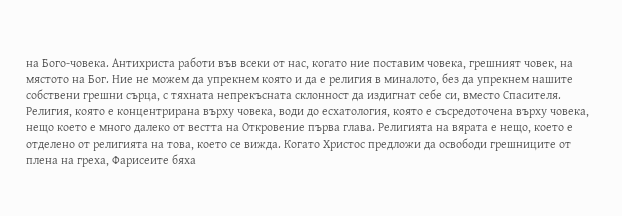на Бого-човека. Антихриста работи във всеки от нас, когато ние поставим човека, грешният човек, на мястото на Бог. Ние не можем да упрекнем която и да е религия в миналото, без да упрекнем нашите собствени грешни сърца, с тяхната непрекъсната склонност да издигнат себе си, вместо Спасителя. Религия, която е концентрирана върху човека, води до есхатология, която е съсредоточена върху човека, нещо което е много далеко от вестта на Откровение първа глава. Религията на вярата е нещо, което е отделено от религията на това, което се вижда. Когато Христос предложи да освободи грешниците от плена на греха, Фарисеите бяха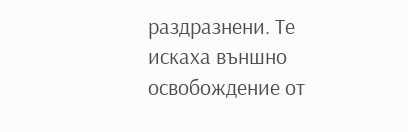раздразнени. Те искаха външно освобождение от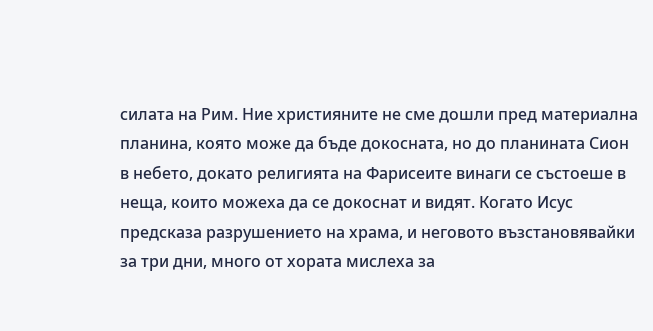силата на Рим. Ние християните не сме дошли пред материална планина, която може да бъде докосната, но до планината Сион в небето, докато религията на Фарисеите винаги се състоеше в неща, които можеха да се докоснат и видят. Когато Исус предсказа разрушението на храма, и неговото възстановявайки за три дни, много от хората мислеха за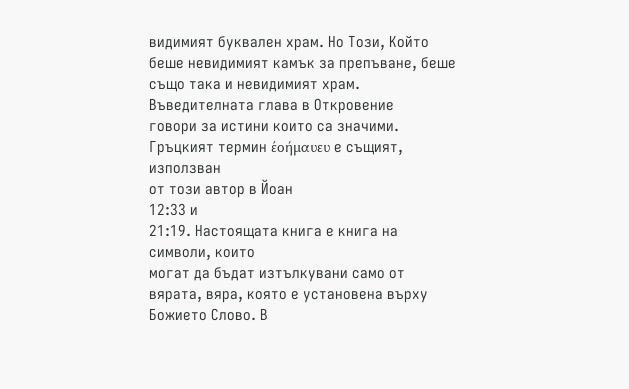видимият буквален храм. Но Този, Който беше невидимият камък за препъване, беше също така и невидимият храм.
Въведителната глава в Откровение
говори за истини които са значими. Гръцкият термин έοήμαυευ е същият, използван
от този автор в Йоан
12:33 и
21:19. Настоящата книга е книга на символи, които
могат да бъдат изтълкувани само от вярата, вяра, която е установена върху
Божието Слово. В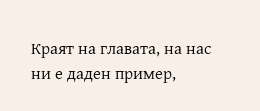Краят на главата, на нас ни е даден пример,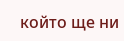който ще ни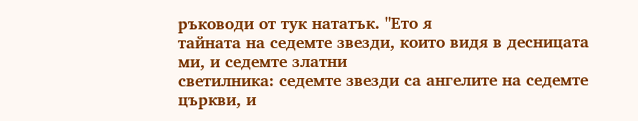ръководи от тук нататък. "Ето я
тайната на седемте звезди, които видя в десницата ми, и седемте златни
светилника: седемте звезди са ангелите на седемте църкви, и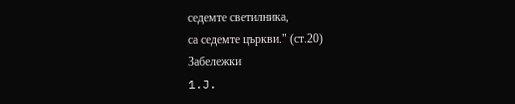седемте светилника,
са седемте църкви." (ст.20)
Забележки
1.J.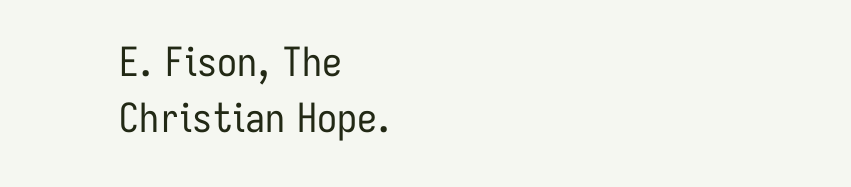E. Fison, The Christian Hope.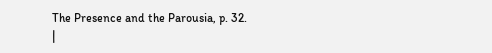The Presence and the Parousia, p. 32.
|